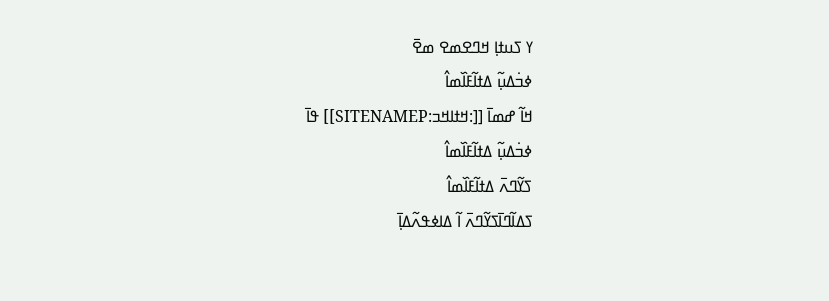ߌ ߖߎߙߊ߲ ߞߣߐߘߐ ߘߐ߫
ߦߏ߭ߡߎ߲߬ ߡߙߊ߬ߓߊ߰ߘߊ߮
ߞߊ߬ ߝߘߊ߫ [[:ߞߙߊߞߏ:SITENAMEP]] ߟߊ߫
ߦߏ߭ߡߎ߲߬ ߡߙߊ߬ߓߊ߰ߘߊ߮
ߖߌ߬ߣߍ߫ ߡߙߊ߬ߓߊ߰ߘߊ߮
ߖߡߊ߬ߣߊ߫ߖߌ߬ߣߍ߫ ߊ߬ ߡߊߦߟߍ߬ߡߊ߲߫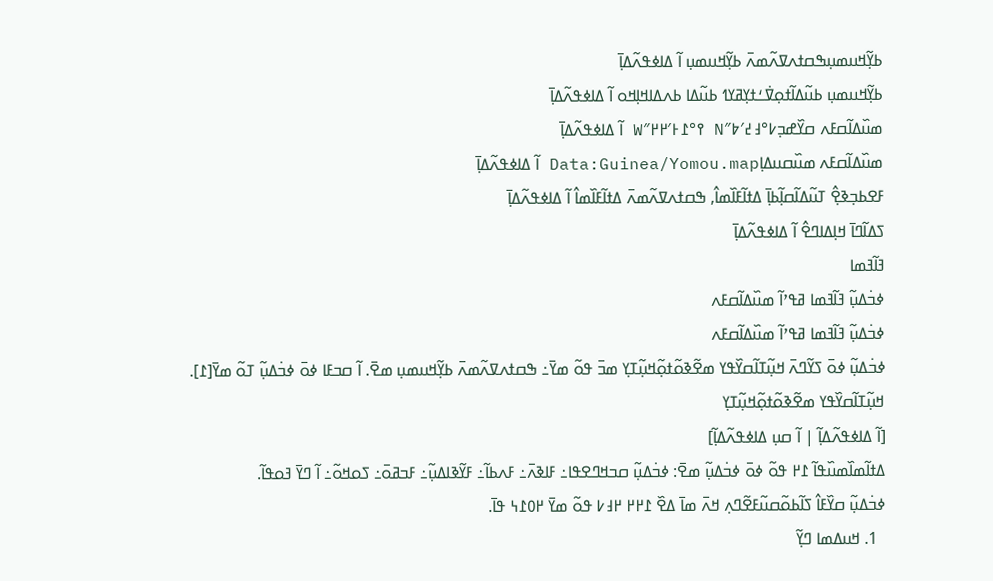ߕߌ߲߬ߞߎߘߎ߲ߒߛߙߍߜߍ߬ߘߍ߫ ߕߌ߲߬ߞߎߘߎ߲ ߊ߬ ߡߊߦߟߍ߬ߡߊ߲߫
ߕߌ߲߬ߞߎߘߎ߲ ߕߎ߬ߡߊ߬ߙߋ߲ߜ߭ߑߙߌ߲ߥߌߗ ߕߎ߬ߡߊ ߕߍߡߊߞߊ߲ߞߋ ߊ߬ ߡߊߦߟߍ߬ߡߊ߲߫
ߘߎ߰ߡߊ߬ߛߓߍ ߛߌ߰ߝߏ߲߇°߃߄′߈″N ߉°߁߅′߂߂″W ߊ߬ ߡߊߦߟߍ߬ߡߊ߲߫
ߘߎ߰ߡߊ߬ߛߓߍ ߘߎ߰ߛߎߡߊ߲Data:Guinea/Yomou.map ߊ߬ ߡߊߦߟߍ߬ߡߊ߲߫
ߓߐߕߏ߲ߢߐ߲߮ ߠߎ߬ߡߊ߬ߛߊ߲߬ߕߊ߲߫ ߡߙߊ߬ߓߊ߰ߘߊ߮, ߒߛߙߍߜߍ߬ߘߍ߫ ߡߙߊ߬ߓߊ߰ߘߊ߮ ߊ߬ ߡߊߦߟߍ߬ߡߊ߲߫
ߖߡߊ߬ߣߊ߫ ߞߊ߲ߡߊߣߐ߮ ߊ߬ ߡߊߦߟߍ߬ߡߊ߲߫
ߔߊ߬ߔߘߊ
ߦߏ߭ߡߎ߲߬ ߔߊ߬ߔߘߊ ߥߟߴߊ߬ ߘߎ߰ߡߊ߬ߛߓߍ
ߦߏ߭ߡߎ߲߬ ߔߊ߬ߔߘߊ ߥߟߴߊ߬ ߘߎ߰ߡߊ߬ߛߓߍ
ߦߏ߭ߡߎ߲߬ ߦߋ߫ ߖߌ߬ߣߍ߫ ߞߎ߲߬ߠߊ߬ߛߌ߰ߟߌ ߘߐ߬ߢߋ߬ߙߋ߲߬ߞߎ߲߬ߠߌ߲ ߘߏ߫ ߟߋ߬ ߘߌ߫߸ ߒߛߙߍߜߍ߬ߘߍ߫ ߕߌ߲߬ߞߎߘߎ߲ ߘߐ߫. ߊ߬ ߛߏߓߊ ߦߋ߫ ߦߏ߭ߡߎ߲߬ ߠߋ߬ ߘߌ߫[߁].
ߞߎ߲߬ߠߊ߬ߛߌ߰ߟߌ ߘߐ߬ߢߋ߬ߙߋ߲߬ߞߎ߲߬ߠߌ߲
[ߊ߬ ߡߊߦߟߍ߬ߡߊ߲߬ | ߊ߬ ߛߎ߲ ߡߊߦߟߍ߬ߡߊ߲߬]
ߡߙߊ߬ߘߊ߰ߘߎ߰ߟߊ߬ ߁߂ ߟߋ߬ ߦߋ߫ ߦߏ߭ߡߎ߲߬ ߘߐ߫: ߦߏ߭ߡߎ߲߬ ߛߏߞߣߐߟߊ߸ ߓߊߢߍ߫߸ ߓߍߕߊ߬߸ ߓߌ߬ߢߊߡߎ߲߬߸ ߓߏߥߋ߫߸ ߖߋߞߋ߬߸ ߊ߬ ߣߌ߫ ߔߋߟߊ߬.
ߦߏ߭ߡߎ߲߬ ߛߌ߰ߓߊ߮ ߖߊ߬ߕߋ߬ߛߎ߬ߓߐ߬ߣߍ߲ ߞߍ߫ ߘߊ߫ ߡߐ߰ ߁߂߂ ߂߃߇ ߟߋ߬ ߘߌ߫ ߂߀߁߆ ߟߊ߫.
  1. ߞߎߡߘߊ ߣߌ߲߬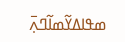ߘߟߊߡߌ߬ߘߊ߬ߣߍ߲߫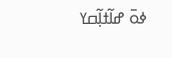ߦߋ߫ ߝߊ߬ߙߊ߲߬ߛߌ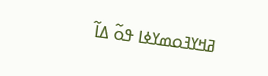ߥߞߌߔߋߘߌߦߊ ߟߋ߬ ߡߊ߬